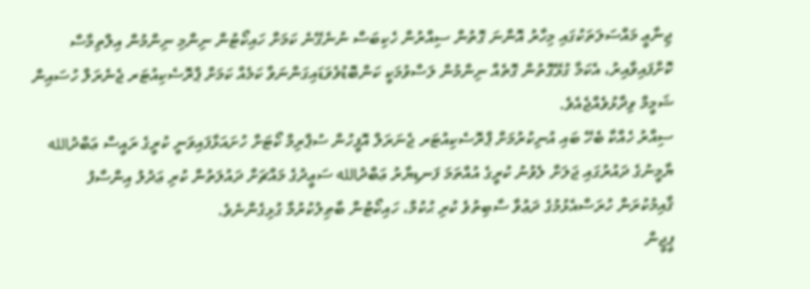ޖިނާޢީ މައްސަލަތަކުގައި މިހާރު އޮންނަ ގޮތުން ސިއްރުން ހެކިބަސް ނުނެގޭނެ ކަމަށް ހައިކޯޓުން ނިންމި ނިންމުން އިލްތިމާސް ކޮށްފައިވާއިރު، އެކަމާ ގުޅޭގޮތުން ގޮތެއް ނިންމުން ލަސްވުމަކީ ކަންބޮޑުވެވަޑައިގަންނަވާ ކަމެއް ކަމަށް ޕްރޮސެކިއުޓަރ ޖެނެރަލް ހުސައިން ޝަމީމް ވިދާޅުވެއްޖެއެވެ.
ސިއްރު ހެއްކާ ބެހޭ ބައި އުނިކުރުމަށް ޕްރޮސެކިއުޓަރ ޖެނަރަލް އޮފީހުން ސުޕްރިމް ކޯޓަށް ހުށައަޅާފައިވަނީ ކުރީގެ ރައީސް ޢަބްދުالله ޔާމީނުގެ ދައުރުގައި ޖަލަށް ލެވުނު ކުރީގެ އުއްތަމަ ފަނޑިޔާރު ޢަބްދުالله ސަޢީދުގެ މައްޗަށް ދައުލަތުން ކުރި ޢަދުލު އިންސާފު ޤާއިމުކުރަން ހުރަސްއެޅުމުގެ ދަޢުވާ ސާބިތުވެ ކުރި ޙުކުމް، ހައިކޯޓުން ބާޠިލުކުރުމާ ގުޅިގެންނެވެ.
ޕީޖީން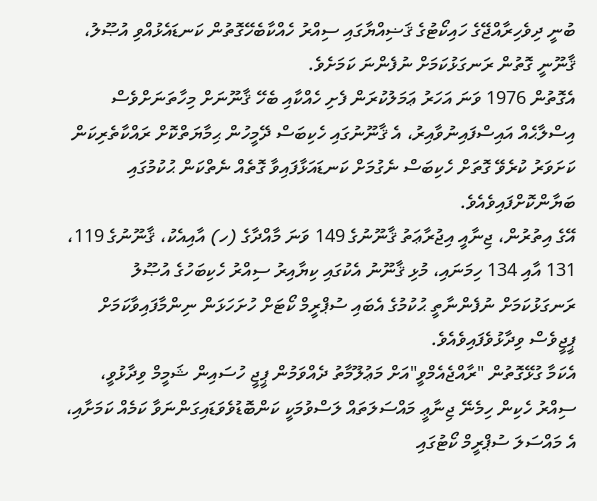ބުނީ ދިވެހިރާއްޖޭގެ ހައިކޯޓުގެ ޤަޟިއްޔާގައި ސިއްރު ހެއްކާބެހޭގޮތުން ކަނޑައެޅުއްވި އުޞޫލު، ޤާނޫނީ ގޮތުން ރަނގަޅުކަމަށް ނުފެންނަ ކަމަށެވެ.
އެގޮތުން 1976 ވަނަ އަހަރު ޢަމަލުކުރަން ފެށި ހެއްކާއި ބެހޭ ޤާނޫނަށް މިހާތަނަށްވެސް އިސްލާޙެއް އައިސްފައިނުވާއިރު، އެ ޤާނޫނުގައި ހެކިބަސް ދޭމީހުން ޙިމާޔަތްކޮށް ރައްކާތެރިކަން ކަށަވަރު ކުރެވޭ ގޮތަށް ހެކިބަސް ނެގުމަށް ކަނޑައަޅާފައިވާ ގޮތެއް ނެތްކަން ޙުކުމުގައި ބަޔާންކޮށްފައިވެއެވެ.
އޭގެ އިތުރުން، ޖިނާއީ އިޖުރާޢަތު ޤާނޫނުގެ 149 ވަނަ މާއްދާގެ (ހ) އާއިއެކު، ޤާނޫނުގެ 119، 131 އާއި 134 ހިމަނައި، މުޅި ޤާނޫނު އެކުގައި ކިޔާއިރު ސިއްރު ހެކިބަހުގެ އުޞޫލު ރަނގަޅުކަމަށް ނުފެންނާތީ ޙުކުމުގެ އެބައި ސުޕްރީމް ކޯޓަށް ހުށަހަޅަން ނިންމާފައިވާކަމަށް ޕީޖީވެސް ވިދާޅުވެފައިވެއެވެ.
އެކަމާ ގުޅޭގޮތުން "ރާއްޖެއެމްވީ"އަށް މަޢުލޫމާތު ދެއްވަމުން ޕީޖީ ހުސައިން ޝަމީމް ވިދާޅުވީ، ސިއްރު ހެކިން ހިމެނޭ ޖިނާޢީ މައްސަލަތައް ލަސްވުމަކީ ކަންބޮޑުވެވަޑައިގަންނަވާ ކަމެއް ކަމަށާއި، އެ މައްސަލަ ސުޕްރީމް ކޯޓުގައި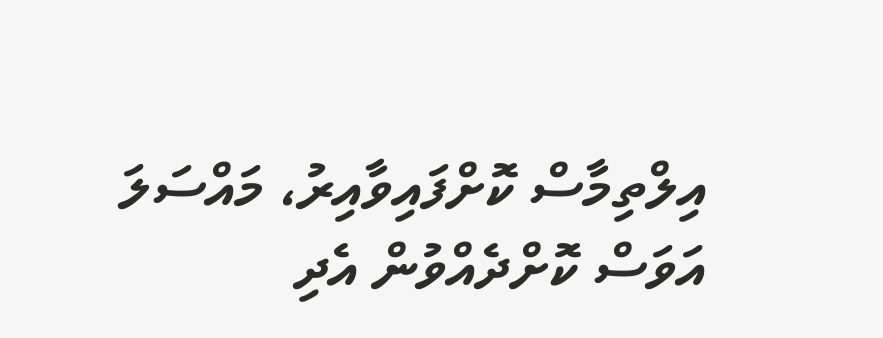އިލްތިމާސް ކޮށްފައިވާއިރު، މައްސަލަ އަވަސް ކޮށްދެއްވުން އެދި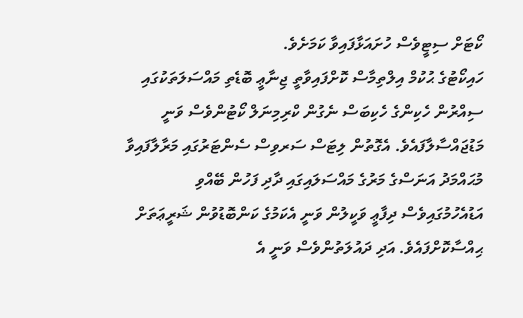ކޯޓަށް ސިޓީވެސް ހުށައަޅާފައިވާ ކަމަށެވެ.
ހައިކޯޓުގެ ޙުކުމް އިލްތިމާސް ކޮށްފައިވާތީ ޖިނާޢީ ބޮޑެތި މައްސަލަތަކުގައި ސިއްރުން ހެކިންގެ ހެކިބަސް ނެގުން ކްރިމިނަލް ކޯޓުންވެސް ވަނީ މަޑުޖައްސާލާފައެވެ. އެގޮތުން ލިޓަސް ސަރވިސް ސެންޓަރުގައި މަރާލާފައިވާ މުޙައްމަދު އަނަސްގެ މަރުގެ މައްސަލައިގައި ދާދި ފަހުން ބޭއްވި އަޑުއެހުމުގައިވެސް ދިފާޢީ ވަކީލުން ވަނީ އެކަމުގެ ކަންބޮޑުވުން ޝަރީޢަތަށް ޙިއްސާކޮށްފައެވެ. އަދި ދައުލަތުންވެސް ވަނީ އެ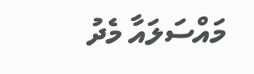މައްސަލައާ މެދު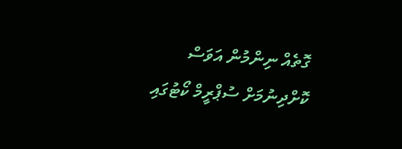ގޮތެއް ނިންމުން އަވަސް ކޮށްދިނުމަށް ސުޕްރީމް ކޯޓުގައި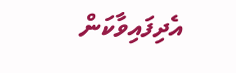އެދިފައިވާކަން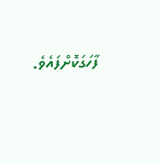ފާހަގަކޮށްފައެވެ.